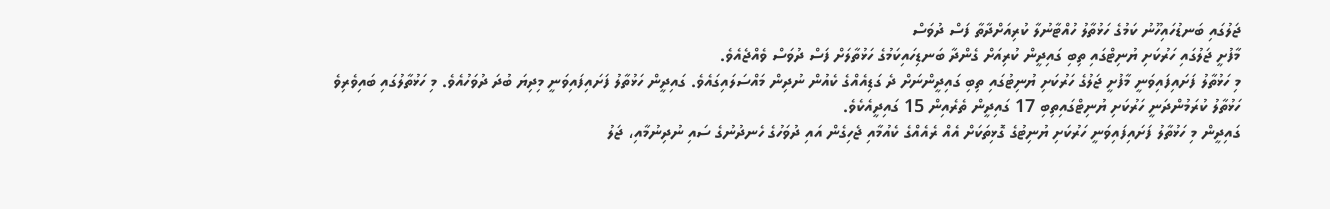ޖަލުގައި ބަނޑުހައިހޫނު ކަމުގެ ހަޅުތާލު ހުއްޓާނުލާ ކުރިއަށްދާތާ ފަސް ދުވަސް
މާފުށީ ޖަލުގައި ހަރުކަށި ޔުނިޓްގައި ތިބި ގައިދީން ކުރިއަށް ގެންދާ ބަނޑިހައިކަމުގެ ހަޅުތާލަށް ފަސް ދުވަސް ވެއްޖެއެވެ.
މި ހަޅުތާލު ފަށައިފައިވަނީ މާފުށީ ޖަލުގެ ހަރުކަށި ޔުނިޓުގައި ތިބި ގައިދީންނަށް ދެ ގަޑިއެއްގެ ކެއުން ނުދިން މައްސަލައިގައެވެ. ގައިދީން ހަޅުތާލު ފަށައިފައިވަނީ މިދިޔަ ބުދަ ދުވަހުއެވެ. މި ހަޅުތާލުގައި ބައިވެރިވެ ހަޅުތާލު ކުރަމުންދަނީ ހަރުކަށި ޔުނިޓްގައިތިބި 17 ގައިދީން ތެރެއިން 15 ގައިދީއެކެވެ.
ގައިދީން މި ހަޅުތާލު ފަށައިފައިވަނީ ހަރުކަށި ޔުނިޓުގެ ގޮޅިތަކަށް އެއް ރެއެއްގެ ކެއުމާއި ޖެހިގެން އައި ދުވަހުގެ ހެނދުނުގެ ސައި ނުދިނުމާއި، ޖަލު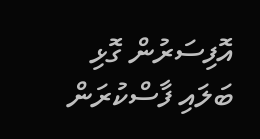އޮފިސަރުން ގޮޅި ބަލައި ފާސްކުރަން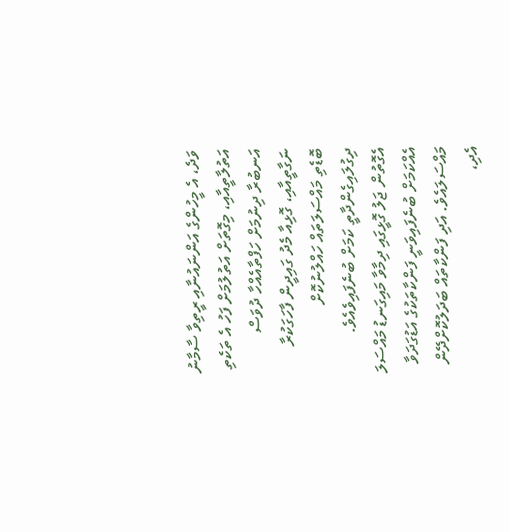ވަދެ، އެ މީހުންގެ އަންނައުނާއި ރީތިވާ ސާމާނު އަތުލާތީއާއި، މިގޮތަށް އަތުލުމަށް ފަހު އެ ތަކެތި އަނބުރާ ދިނުމަށް ހަފްތާއެއްހާ ދުވަސް ނަގާތީއާއި، ގޮޅިއާ މެދު ގައިދީން ފާހަގަކުރާ ބޮޑެތި މައްސަލަތައް ހައްލުނުކޮށް ދިގުލައިގެންދާތީ ކަމަށް ބުނެފައިވެއެވެ.
އެގޮތުން ޖަލު ގޮޅީގައި ދިމާވާ މައިގަނޑު މައްސަލަ އެއްކަމަށް ބުނެފައިވަނީ ފަންކާތަކުގެ އަޑުގަދަވާ މައްސަލައެވެ. އަދި ފަންކާތައް ބަދަލުކޮށްދޭން އެދި،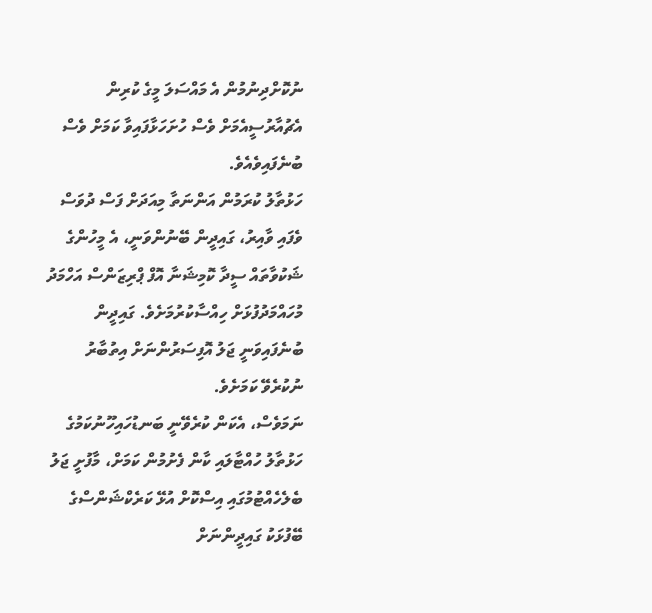ނުކޮށްދިނުމުން އެ މައްސަލަ މީގެ ކުރިން އެޗުއާރުސީއެމަށް ވެސް ހުށަހަޅާފައިވާ ކަމަށް ވެސް ބުނެފައިވެއެވެ.
ހަޅުތާލު ކުރަމުން އަންނަތާ މިއަދަށް ފަސް ދުވަސް ވެފައި ވާއިރު، ގައިދީން ބޭނުންވަނީ، އެ މީހުންގެ ޝަކުވާތައް ސީދާ ކޮމިޝަނާ އޮފް ޕްރިޒަންސް އަހްމަދު މުހައްމަދުފުޅަށް ހިއްސާކުރުމަށެވެ. ގައިދީން ބުނެފައިވަނީ ޖަލު އޮފިސަރުންނަށް އިތުބާރު ނުކުރެވޭ ކަމަށެވެ.
ނަމަވެސް، އެކަން ކުރެވޭނީ ބަނޑުހައިހޫނުކަމުގެ ހަޅުތާލު ހުއްޓާލައި ކާން ފެށުމުން ކަމަށް، މާފުށީ ޖަލު ބެލެހެއްޓުމުގައި އިސްކޮށް އުޅޭ ކަރެކްޝަންސްގެ ބޭފުޅަކު ގައިދީންނަށް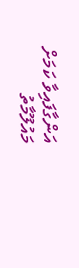އަންގާފައިވާ ކަމަށް މައުލޫމާތު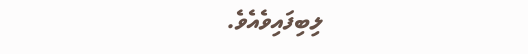ލިބިފައިވެއެވެ.